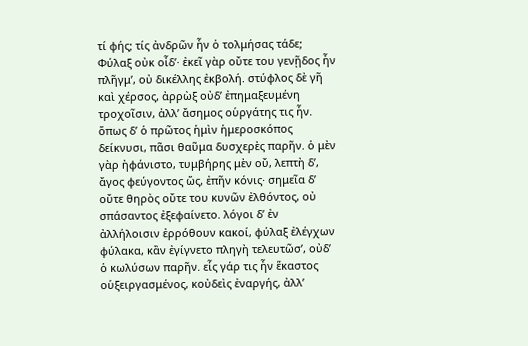τί φής; τίς ἀνδρῶν ἦν ὁ τολμήσας τάδε; Φύλαξ οὐκ οἶδʼ· ἐκεῖ γὰρ οὔτε του γενῇδος ἦν πλῆγμʼ, οὐ δικέλλης ἐκβολή. στύφλος δὲ γῆ καὶ χέρσος, ἀρρὼξ οὐδʼ ἐπημαξευμένη τροχοῖσιν, ἀλλʼ ἄσημος οὑργάτης τις ἦν. ὅπως δʼ ὁ πρῶτος ἡμὶν ἡμεροσκόπος δείκνυσι, πᾶσι θαῦμα δυσχερὲς παρῆν. ὁ μὲν γὰρ ἠφάνιστο, τυμβήρης μὲν οὔ, λεπτὴ δʼ, ἄγος φεύγοντος ὥς, ἐπῆν κόνις· σημεῖα δʼ οὔτε θηρὸς οὔτε του κυνῶν ἐλθόντος, οὐ σπάσαντος ἐξεφαίνετο. λόγοι δʼ ἐν ἀλλήλοισιν ἐρρόθουν κακοί, φύλαξ ἐλέγχων φύλακα, κἂν ἐγίγνετο πληγὴ τελευτῶσʼ, οὐδʼ ὁ κωλύσων παρῆν. εἷς γάρ τις ἦν ἕκαστος οὑξειργασμένος, κοὐδεὶς ἐναργής, ἀλλʼ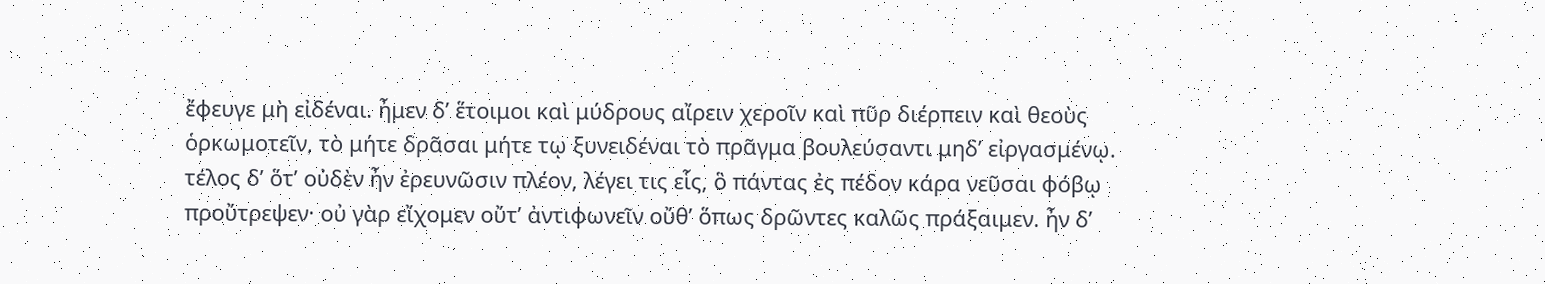ἔφευγε μὴ εἰδέναι. ἦμεν δʼ ἕτοιμοι καὶ μύδρους αἴρειν χεροῖν καὶ πῦρ διέρπειν καὶ θεοὺς ὁρκωμοτεῖν, τὸ μήτε δρᾶσαι μήτε τῳ ξυνειδέναι τὸ πρᾶγμα βουλεύσαντι μηδʼ εἰργασμένῳ. τέλος δʼ ὅτʼ οὐδὲν ἦν ἐρευνῶσιν πλέον, λέγει τις εἷς, ὃ πάντας ἐς πέδον κάρα νεῦσαι φόβῳ προὔτρεψεν· οὐ γὰρ εἴχομεν οὔτʼ ἀντιφωνεῖν οὔθʼ ὅπως δρῶντες καλῶς πράξαιμεν. ἦν δʼ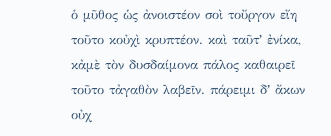ὁ μῦθος ὡς ἀνοιστέον σοὶ τοὔργον εἴη τοῦτο κοὐχὶ κρυπτέον. καὶ ταῦτʼ ἐνίκα, κἀμὲ τὸν δυσδαίμονα πάλος καθαιρεῖ τοῦτο τἀγαθὸν λαβεῖν. πάρειμι δʼ ἄκων οὐχ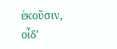ἑκοῦσιν, οἶδʼ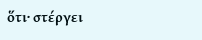ὅτι· στέργει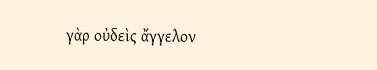γὰρ οὐδεὶς ἄγγελον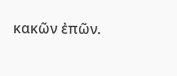κακῶν ἐπῶν.